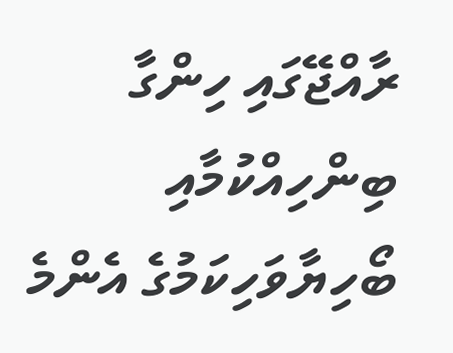ރާއްޖޭގައި ހިންގާ ބިންހިއްކުމާއި ބޯހިޔާވަހިކަމުގެ އެންމެ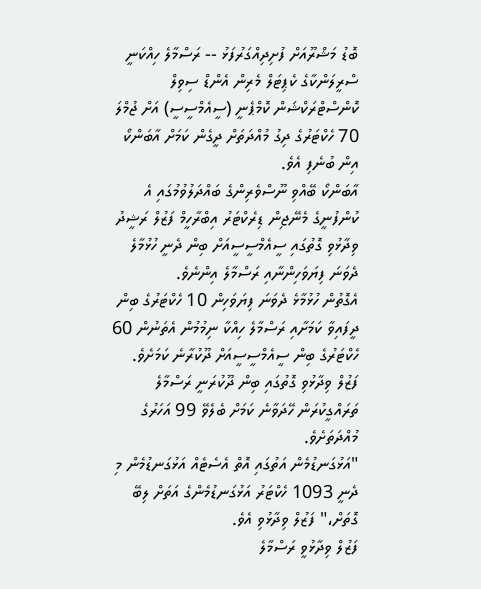ބޮޑު މަޝްރޫއަށް ފުށިދިއްގަރުފަޅު -- ރަސްމާލެ ހިއްކަނީ ސްރީލަންކާގެ ކެޕިޓަލް މެރިން އެންޑް ސިވިލް ކޮންސްޓްރަކްޝަން ކޮމްޕެނީ (ސީއެމްސީސީ) އަށް ޖުމްލަ 70 ހެކްޓަރުގެ ދިގު މުއްދަތަށް ދީގެން ކަމަށް އާބަންކޯ އިން ބުނެފި އެވެ.
އާބަންކޯ ބޭއްވި ނޫސްވެރިންގެ ބައްދަލުވުމުގައި އެ ކުންފުނީގެ މެނޭޖިން ޑިރެކްޓަރު އިބްރާހީމް ފަޒުލް ރަޝީދު ވިދާޅުވި ގޮތުގައި ސީއެމްސީސީއަށް ބިން ދެނީ ހުޅުމާލެ ދެވަނަ ފިޔަވަހިންނާއި ރަސްމާލެ އިންނެވެ.
އެގޮތުން ހުޅުމާޅެ ދެވަނަ ފިޔަވަހިން 10 ހެކްޓަރުގެ ބިން ދީފައިވާ ކަމަށާއި ރަސްމާލެ ހިއްކާ ނިމުމުން އެތަނުން 60 ހެކްޓަރުގެ ބިން ސީއެމްސީސީއަށް ދޫކުރާނެ ކަމަށެވެ.
ފަޒުލް ވިދާޅުވި ގޮތުގައި ބިން ދޫކުރަނީ ރަސްމާލެ ތަރައްގީކުރަން ހޭދަވާނެ ކަމަށް ބެލެވޭ 99 އަހަރުގެ މުއްދަތަށެވެ.
"އަޅުގަނޑުމެން އަތުގައި އޮތް އެސެޓެއް އަޅުގަނޑުމެން މި ދެނީ 1093 ހެކްޓަރު އަޅުގަނޑުމެންގެ އަތަށް ލިބޭ ގޮތަށް،" ފަޒުލް ވިދާޅުވި އެވެ.
ފަޒުލް ވިދާޅުވީ ރަސްމާލެ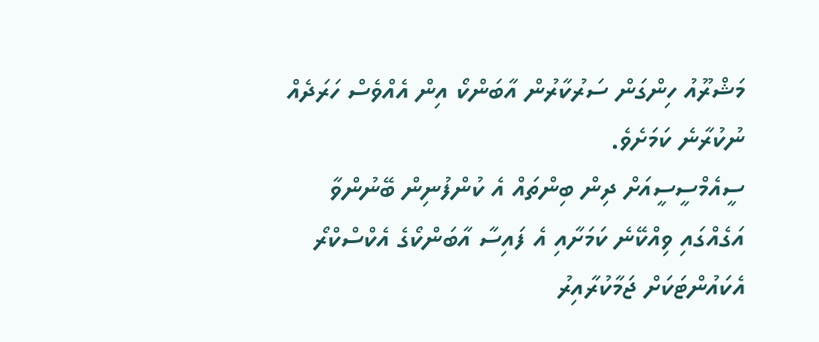މަޝްރޫއު ހިންގަން ސަރުކާރުން އާބަންކޯ އިން އެއްވެސް ހަރަދެއް ނުކުރާނެ ކަމަށެވެ.
ސީއެމްސީސީއަށް ދިން ބިންތައް އެ ކުންފުނިން ބޭނުންވާ އަގެއްގައި ވިއްކޭނެ ކަމަށާއި އެ ފައިސާ އާބަންކޯގެ އެކްސްކްރޯ އެކައުންޓަކަށް ޖަމާކުރާއިރު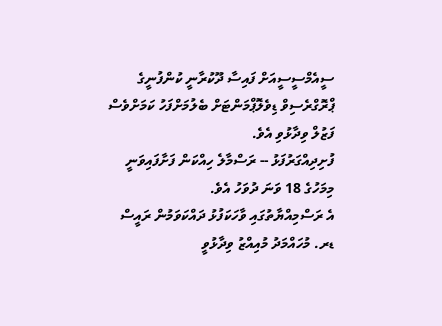ސީއެމްސީސީއަށް ފައިސާ ދޫކުރާނީ ކުންފުނީގެ ޕްރޮގްރެސިވް ޑިވެލޮޕްމަންޓަށް ބެލުމަށްފަހު ކަމަށްވެސް ފަޒުލް ވިދާޅުވި އެވެ.
ފުށިދިއްގަރުފަޅު -- ރަސްމާލެ ހިއްކަން ފަށާފައިވަނީ މިމަހުގެ 18 ވަނަ ދުވަހު އެވެ.
އެ ރަސްމިއްޔާތުގައި ވާހަކަފުޅު ދައްކަވަމުން ރައީސް ޑރ. މުހައްމަދު މުއިއްޒު ވިދާޅުވީ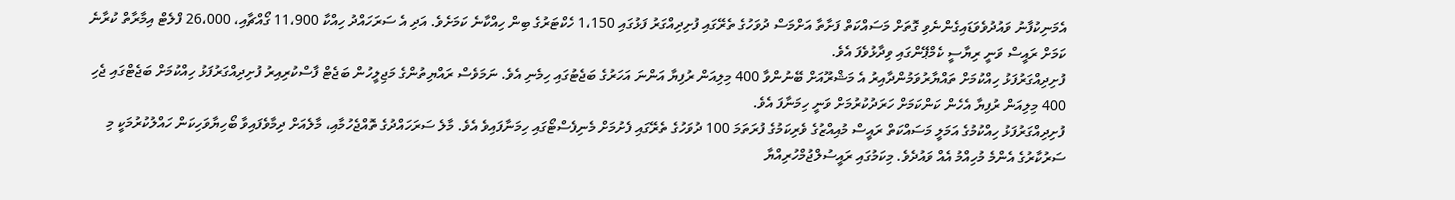އެމަނިކުފާނު ވައުދުވެވަޑައިގެންނެވި ގޮތަށް މަސައްކަތް ފަށާތާ އަށްމަސް ދުވަހުގެ ތެރޭގައި ފުށިދިއްގަރު ފަޅުގައި 1،150 ހެކްޓަރުގެ ބިން ހިއްކާނެ ކަމަށެވެ. އަދި އެ ސަރަހައްދު ހިއްކާ 11،900 ގޯއްޗާއި، 26،000 ފްލެޓް އިމާރާތް ކުރާނެ ކަމަށް ރައީސް ވަނީ ރިޔާސީ ކެމްޕޭންގައި ވިދާޅުވެފަ އެވެ.
ފުށިދިއްގަރުފަޅު ހިއްކުމަށް ތައްޔާރުވަމުންދާއިރު އެ މަޝްރޫއަށް ބޭނުންވާ 400 މިލިއަން ރުފިޔާ އަންނަ އަހަރުގެ ބަޖެޓުގައި ހިމެނި އެވެ. ނަމަވެސް ރައްޔިތުންގެ މަޖިލީހުން ބަޖެޓް ފާސްކުރިއިރު ފުށިދިއްގަރުފަޅު ހިއްކުމަށް ބަޖެޓްގައި ޖެހި 400 މިލިއަން ރުފިޔާ އެހެން ކަންކަމަށް ހަރަދުކުރުމަށް ވަނީ ހިމަނާފަ އެވެ.
ފުށިދިއްގަރުފަޅު ހިއްކުމުގެ އަމަލީ މަސައްކަތް ރައީސް މުއިއްޒުގެ ވެރިކަމުގެ ފުރަތަމަ 100 ދުވަހުގެ ތެރޭގައި ފެށުމަށް މެނިފެސްޓޯގައި ހިމަނާފައިވެ އެވެ. މާލެ ސަރަހައްދުގެ ތޮއްޖެހުމާއި، މާލެއަށް ދިމާވެފައިވާ ބޯހިޔާވަހިކަން ހައްލުކުރުމަކީ މި ސަރުކާރުގެ އެންމެ މުހިއްމު އެއް ވައުދެވެ. މިކަމުގައި ރައީސުލްޖުމްހުރިއްޔާ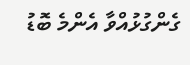ގެންގުޅުއްވާ އެންމެ ބޮޑު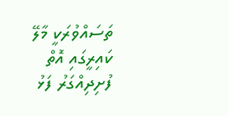ތަސައްވުރަކީ މާލޭ ކައިރީގައި އޮތް ފުށިދިއްގަރު ފަޅު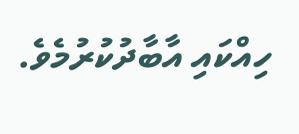ހިއްކައި އާބާދުކުރުމެވެ.